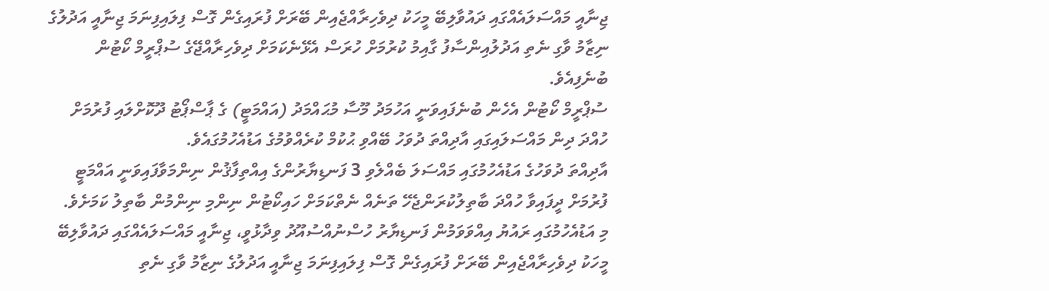ޖިނާއީ މައްސަލައެއްގައި ދައުވާލިބޭ މީހަކު ދިވެހިރާއްޖެއިން ބޭރަށް ފުރައިގެން ގޮސް ފިލައިފިނަމަ ޖިނާއީ އަދުލުގެ ނިޒާމު ވާގި ނެތި އަދުލުއިންސާފު ގާއިމު ކުރުމަށް ހުރަސް އެޅޭނެކަމަށް ދިވެހިރާއްޖޭގެ ސުޕްރީމް ކޯޓުން ބުނެފިއެވެ.
ސުޕްރީމް ކޯޓުން އެހެން ބުނެފައިވަނީ އަހުމަދު މޫސާ މުޙައްމަދު (އައްމަޓީ) ގެ ޕާސްޕޯޓު ދޫކޮށްލައި ފުރުމަށް ހުއްދަ ދިން މައްސަލައިގައި އާދިއްތަ ދުވަހު ބޭއްވި ޙުކުމް ކުރެއްވުމުގެ އަޑުއެހުމުގައެވެ.
އާދިއްތަ ދުވަހުގެ އަޑުއެހުމުގައި މައްސަލަ ބެއްލެވި 3 ފަނޑިޔާރުންގެ އިއްތިފާޤުން ނިންމަވާފައިވަނީ އައްމަޓީ ފުރުމަށް ދީފައިވާ ހުއްދަ ބާތިލުކުރަންޖެހޭ ތަނެއް ނެތްކަމަށް ހައިކޯޓުން ނިންމި ނިންމުން ބާތިލު ކަމަށެވެ.
މި އަޑުއެހުމުގައި ރައުޔު އިއްވަވަމުން ފަނޑިޔާރު ހުސްނުއްސުއޫދު ވިދާޅުވީ، ޖިނާއީ މައްސަލައެއްގައި ދައުވާލިބޭ މީހަކު ދިވެހިރާއްޖެއިން ބޭރަށް ފުރައިގެން ގޮސް ފިލައިފިނަމަ ޖިނާއީ އަދުލުގެ ނިޒާމު ވާގި ނެތި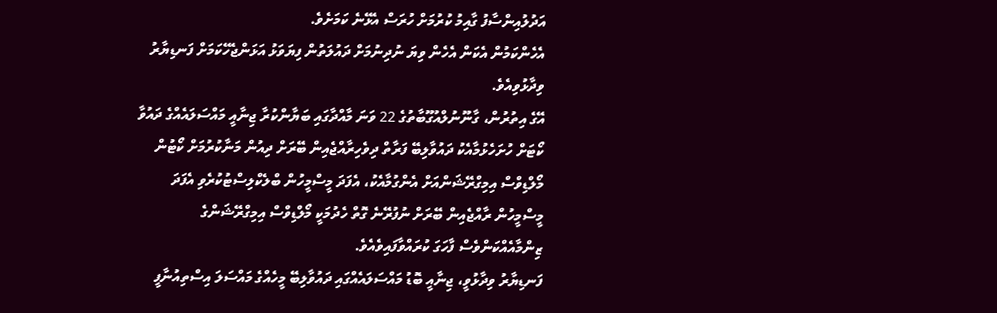އަދުލުއިންސާފު ގާއިމު ކުރުމަށް ހުރަސް އެޅޭނެ ކަމަށެވެ.
އެހެންކަމުން އެކަން އެހެން ވިޔަ ނުދިނުމަށް ދައުލަތުން ފިޔަވަޅު އަޅަންޖެހޭކަމަށް ފަނޑިޔާރު ވިދާޅުވިއެވެ.
އޭގެ އިތުރުން، ގާނޫނުލްއުގޫބާތުގެ 22 ވަނަ މާއްދާގައި ބަޔާންކުރާ ޖިނާއީ މައްސަލައެއްގެ ދައުވާ ކޯޓަށް ހުށަހެޅުމާއެކު ދައުވާލިބޭ ފަރާތް ދިވެހިރާއްޖެއިން ބޭރަށް ދިއުން މަނާކުރުމަށް ކޯޓުން މޯލްޑިވްސް އިމިގްރޭޝަންއަށް އެންގުމާއެކު، އެފަދަ މީސްމީހުން ބްލެކްލިސްޓުކުރެވި އެފަދަ މީސްމީހުން ރާއްޖެއިން ބޭރަށް ނުފުރޭނެ ގޮތް ހެދުމަކީ މޯލްޑިވްސް އިމިގްރޭޝަންގެ ޒިންމާއެއްކަންވެސް ފާހަގަ ކުރައްވާފައިވެއެވެ.
ފަނޑިޔާރު ވިދާޅުވީ، ޖިނާއީ ބޮޑު މައްސަލައެއްގައި ދައުވާލިބޭ މީހެއްގެ މައްސަލަ އިސްތިއުނާފީ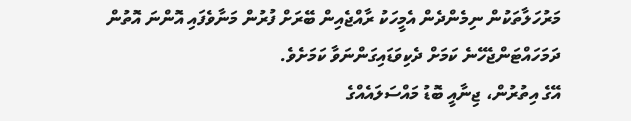މަރުހަލާތަކުން ނިމެންދެން އެމީހަކު ރާއްޖެއިން ބޭރަށް ފުރުން މަނާވެފައި އޮންނަ އޮތުން ދަމަހައްޓަންޖެހޭނެ ކަމަށް ދެކިވަޑައިގަންނަވާ ކަމަށެވެ.
އޭގެ އިތުރުން، ޖިނާއީ ބޮޑު މައްސަލައެއްގެ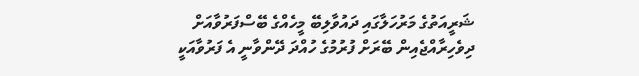ޝަރީއަތުގެ މަރުހަލާގައި ދައުވާލިބޭ މީހެއްގެ ބޭސްފަރުވާއަށް ދިވެހިރާއްޖެއިން ބޭރަށް ފުރުމުގެ ހުއްދަ ދޭންވާނީ އެ ފަރުވާއަކީ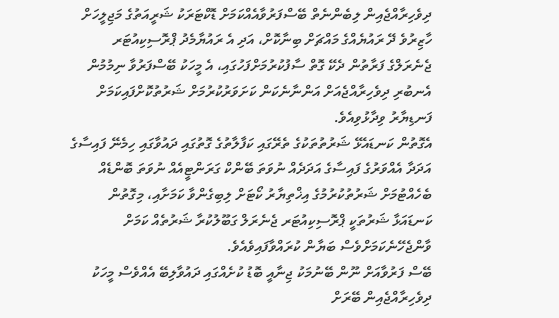ދިވެހިރާއްޖެއިން ލިބެންނެތް ބޭސްފަރުވާއެއްކަމަށް ޑޮކްޓަރަކު ޝަރީއަތުގެ މަޖިލީހަށް ހާޒިރުވެ ދޭ ރައުޔެއްގެ މައްޗަށް ބިނާކޮށް، އަދި އެ ރައުޔާމެދު ޕްރޮސިކިއުޓަރ ޖެނެރަލްގެ ފަރާތުން ދެކޭ ގޮތް ސާފުކުރުމަށްފަހުގައި، އެ މީހަކު ބޭސްފަރުވާ ނިމުމުން އެނބުރި ދިވެހިރާއްޖެއަށް އަންނާނެކަން ކަށަވަރުކުރުމަށް ޝަރުތުކޮށްފައިކަމަށް ފަނޑިޔާރު ވިދާޅުވިއެވެ.
އެގޮތުން ކަނޑައެޅޭ ޝަރުތުތަކުގެ ތެރޭގައި ކަފާލާތުގެ ގޮތުގައި ދައުވާގައި ހިމެނޭ ފައިސާގެ އަދަދާ އެއްވަރުގެ ފައިސާގެ އަދަދެއް ނުވަތަ ބޭންކް ގަރަންޓީއެއް ނުވަތަ ބޮންޑެއް ބެހެއްޓުމަށް ޝަރުތުކުރުމުގެ އިޚްތިޔާރު ކޯޓަށް ލިބިގެންވާ ކަމަށާއި، މިގޮތުން ކަނޑައަޅާ ޝަރުތަކީ ޕްރޮސިކިއުޓަރ ޖެނެރަލް ގަބޫލުކުރާ ޝަރުތެއް ކަމަށް ވާންޖެހޭނެކަމަށްވެސް ބަޔާން ކުރައްވާފައިވެއެވެ.
ބޭސް ފަރުވާއަށް ނޫން ބޭނުމަކު ޖިނާއީ ބޮޑު ކުށެއްގައި ދައުވާލިބޭ އެއްވެސް މީހަކު ދިވެހިރާއްޖެއިން ބޭރަށް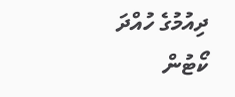ދިއުމުގެ ހުއްދަ ކޯޓުން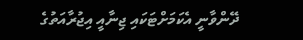ދޭންވާނީ އެކަމަށްޓަކައި ޖިނާއީ އިޖުރާއަތުގެ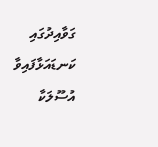ގަވާއިދުގައި ކަނޑައަޅާފައިވާ އުސޫލަކާ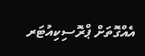އެއްގޮތަށް ޕްރޮސިކިއުޓަރ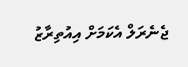ޖެނެރަލް އެކަމަށް އިއުތިރާޒު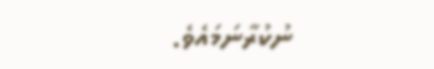ނުކުރާނަމައެވެ.